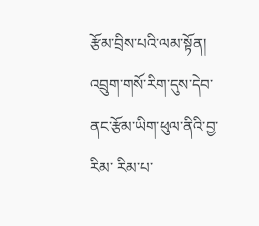རྩོམ་བྲིས་པའི་ལམ་སྟོན།
འབྲུག་གསོ་རིག་དུས་དེབ་ནང་རྩོམ་ཡིག་ཕུལ་ནིའི་བྱ་རིམ་ རིམ་པ་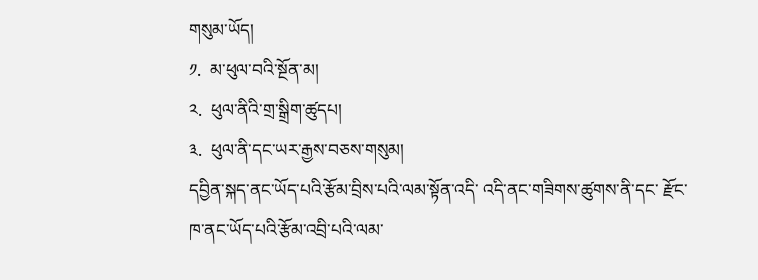གསུམ་ཡོད།
༡.  མ་ཕུལ་བའི་སྔོན་མ།
༢.  ཕུལ་ནིའི་གྲ་སྒྲིག་ཚུདཔ།
༣.  ཕུལ་ནི་དང་ཡར་རྒྱས་བཅས་གསུམ།
དབྱིན་སྐད་ནང་ཡོད་པའི་རྩོམ་བྲིས་པའི་ལམ་སྟོན་འདི་ འདི་ནང་གཟིགས་ཚུགས་ནི་དང་ རྫོང་ཁ་ནང་ཡོད་པའི་རྩོམ་འབྲི་པའི་ལམ་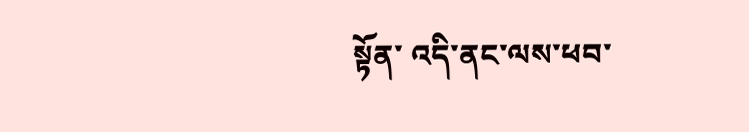སྟོན་ འདི་ནང་ལས་ཕབ་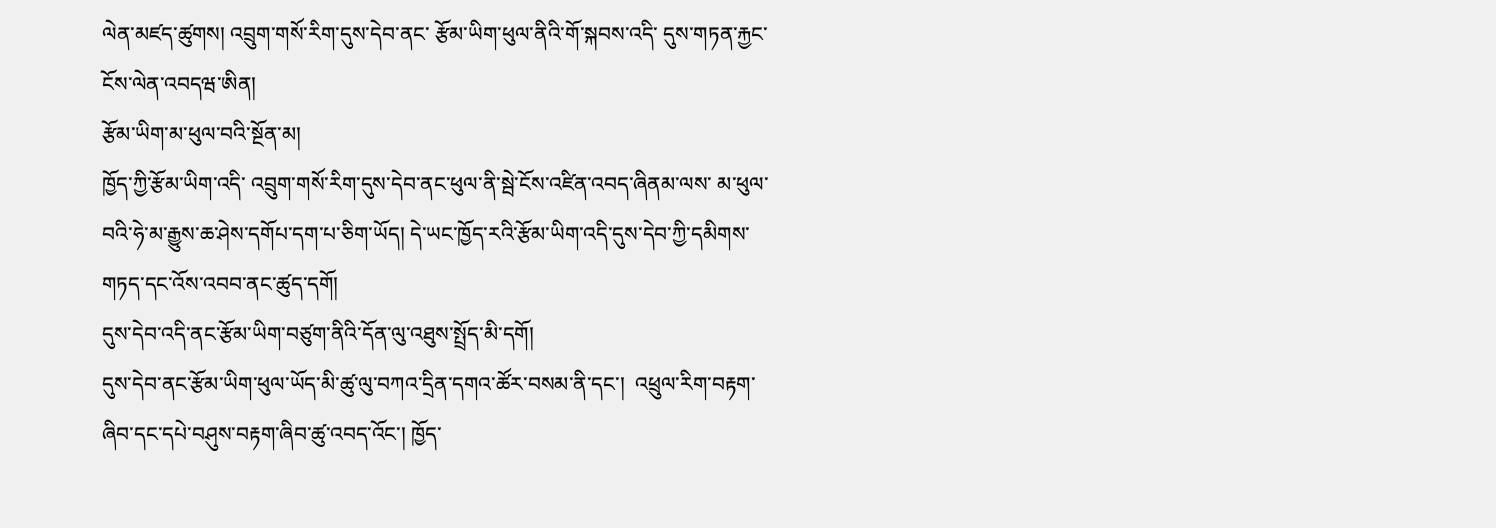ལེན་མཛད་ཚུགས། འབྲུག་གསོ་རིག་དུས་དེབ་ནང་ རྩོམ་ཡིག་ཕུལ་ནིའི་གོ་སྐབས་འདི་ དུས་གཏན་རྐྱང་ངོས་ལེན་འབདཝ་ཨིན།
རྩོམ་ཡིག་མ་ཕུལ་བའི་སྔོན་མ།
ཁྱོད་ཀྱི་རྩོམ་ཡིག་འདི་ འབྲུག་གསོ་རིག་དུས་དེབ་ནང་ཕུལ་ནི་སྦེ་ངོས་འཛིན་འབད་ཞིནམ་ལས་ མ་ཕུལ་བའི་ཧེ་མ་རྒྱུས་ཆ་ཤེས་དགོཔ་དག་པ་ཅིག་ཡོད། དེ་ཡང་ཁྱོད་རའི་རྩོམ་ཡིག་འདི་དུས་དེབ་ཀྱི་དམིགས་གཏད་དང་འོས་འབབ་ནང་ཚུད་དགོ།
དུས་དེབ་འདི་ནང་རྩོམ་ཡིག་བཙུག་ནིའི་དོན་ལུ་འཐུས་སྤྲོད་མི་དགོ།
དུས་དེབ་ནང་རྩོམ་ཡིག་ཕུལ་ཡོད་མི་ཚུ་ལུ་བཀའ་དྲིན་དགའ་ཚོར་བསམ་ནི་དང་།  འཕྲུལ་རིག་བརྟག་ཞིབ་དང་དཔེ་བཤུས་བརྟག་ཞིབ་ཚུ་འབད་འོང་། ཁྱོད་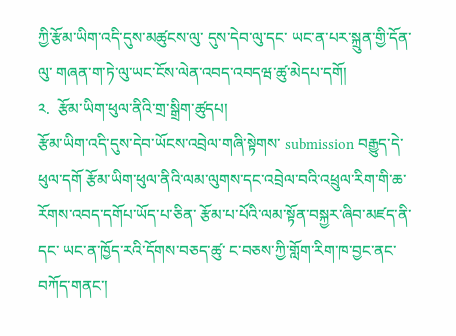ཀྱི་རྩོམ་ཡིག་འདི་དུས་མཚུངས་ལུ་ དུས་དེབ་ལུ་དང་ ཡང་ན་པར་སྐྲུན་གྱི་དོན་ལུ་ གཞན་ག་ཏེ་ལུ་ཡང་ངོས་ལེན་འབད་འབདཝ་ཚུ་མེདཔ་དགོ།
༢.  རྩོམ་ཡིག་ཕུལ་ནིའི་གྲ་སྒྲིག་ཚུདཔ།
རྩོམ་ཡིག་འདི་དུས་དེབ་ཡོངས་འབྲེལ་གཞི་སྟེགས་ submission བརྒྱུད་དེ་ཕུལ་དགོ རྩོམ་ཡིག་ཕུལ་ནིའི་ལམ་ལུགས་དང་འབྲེལ་བའི་འཕྲུལ་རིག་གི་ཆ་རོགས་འབད་དགོཔ་ཡོད་པ་ཅིན་ རྩོམ་པ་པོའི་ལམ་སྟོན་བསྐྱར་ཞིབ་མཛད་ནི་དང་ ཡང་ན་ཁྱོད་རའི་དོགས་བཅད་ཚུ་ ང་བཅས་ཀྱི་གློག་རིག་ཁ་བྱང་ནང་བཀོད་གནང་།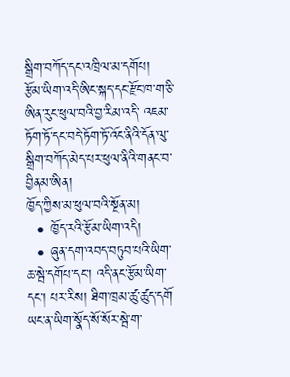སྒྲིག་བཀོད་དང་འཁྲིལ་མ་དགོཔ།
རྩོམ་ཡིག་འདི་ཨིང་སྐད་དང་རྫོང་ཁ་ག་ཅི་ཨིན་རུང་ཕུལ་བའི་བྱ་རིམ་འདི་ འཇམ་ཏོག་ཏོ་དང་བདེ་ཏོག་ཏོ་འོང་ནིའི་དོན་ལུ་ སྒྲིག་བཀོད་མེད་པར་ཕུལ་ནིའི་གནང་བ་བྱིནམ་ཨིན།
ཁྱོད་ཀྱིས་མ་ཕུལ་བའི་སྔོན་མ།
  • ཁྱོད་རའི་རྩོམ་ཡིག་འདི།
  • ཞུན་དག་འབད་བཏུབ་པའི་ཡིག་ཆ་སྦེ་དགོཔ་དང་། འདི་ནང་རྩོམ་ཡིག་དང་། པར་རིས། ཐིག་ཁྲམ་ཚུ་ཚུད་དགོ ཡང་ན་ཡིག་སྣོད་སོ་སོར་སྦེ་ག་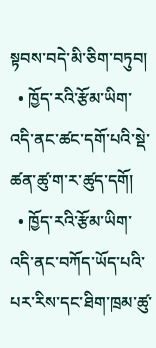སྟབས་བདེ་མི་ཅིག་བཏུབ།
  • ཁྱོད་རའི་རྩོམ་ཡིག་འདི་ནང་ཚང་དགོ་པའི་སྡེ་ཚན་ཚུ་ག་ར་ཚུད་དགོ།
  • ཁྱོད་རའི་རྩོམ་ཡིག་འདི་ནང་བཀོད་ཡོད་པའི་པར་རིས་དང་ཐིག་ཁྲམ་ཚུ་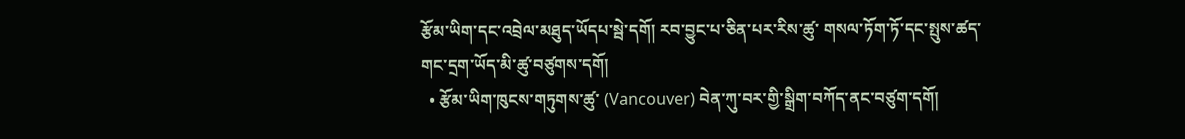རྩོམ་ཡིག་དང་འབྲེལ་མཐུད་ཡོདཔ་སྦེ་དགོ། རབ་བྱུང་པ་ཅིན་པར་རིས་ཚུ་ གསལ་ཏོག་ཏོ་དང་སྤུས་ཚད་གང་དྲག་ཡོད་མི་ཚུ་བཙུགས་དགོ།
  • རྩོམ་ཡིག་ཁུངས་གཏུགས་ཚུ་ (Vancouver) བེན་ཀུ་བར་གྱི་སྒྲིག་བཀོད་ནང་བཙུག་དགོ།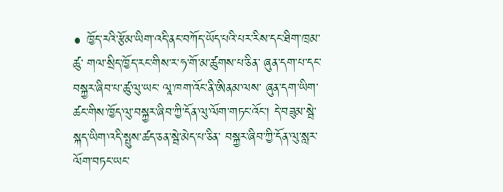• ཁྱོད་རའི་རྩོམ་ཡིག་འདི་ནང་བཀོད་ཡོད་པའི་པར་རིས་དང་ཐིག་ཁྲམ་ཚུ་ གལ་སྲིད་ཁྱོད་རང་གིས་ར་ཧ་གོ་མ་ཚུགས་པ་ཅིན་ ཞུན་དག་པ་དང་བསྐྱར་ཞིབ་པ་ཚུ་ལུ་ཡང་ ལཱ་ཁག་འོང་ནི་ཨིནམ་ལས་ ཞུན་དག་ཡིག་ཚང་གིས་ཁྱོད་ལུ་བསྐྱར་ཞིབ་ཀྱི་དོན་ལུ་ལོག་གཏང་འོང་། དེ་བཟུམ་སྦེ་སྐད་ཡིག་འདི་སྤུས་ཚད་ཅན་སྦེ་མེད་པ་ཅིན་ བསྐྱར་ཞིབ་ཀྱི་དོན་ལུ་སླར་ལོག་བཏང་ཡང་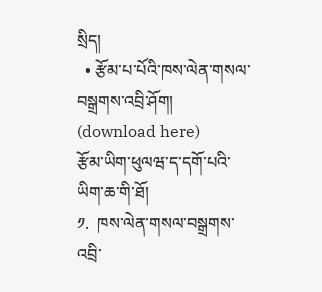སྲིད།
  • རྩོམ་པ་པོའི་ཁས་ལེན་གསལ་བསྒྲགས་འབྲི་ཤོག། (download here)
རྩོམ་ཡིག་ཕུལཝ་ད་དགོ་པའི་ཡིག་ཆ་གི་ཐོ།
༡.  ཁས་ལེན་གསལ་བསྒྲགས་འབྲི་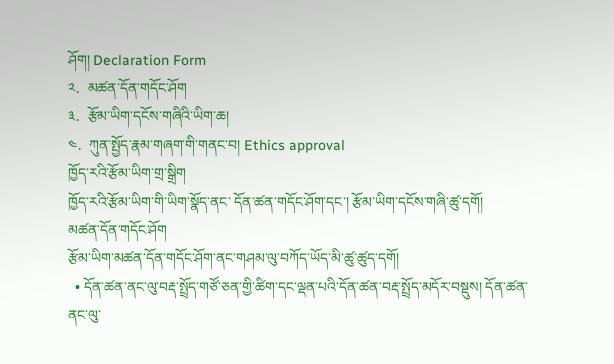ཤོག། Declaration Form
༢.  མཚན་དོན་གདོང་ཤོག
༣.  རྩོམ་ཡིག་དངོས་གཞིའི་ཡིག་ཆ།
༤.  ཀུན་སྤྱོད་རྣམ་གཞག་གི་གནང་བ། Ethics approval
ཁྱོད་རའི་རྩོམ་ཡིག་གྲ་སྒྲིག
ཁྱོད་རའི་རྩོམ་ཡིག་གི་ཡིག་སྣོད་ནང་ དོན་ཚན་གདོང་ཤོག་དང་། རྩོམ་ཡིག་དངོས་གཞི་ཚུ་དགོ།
མཚན་དོན་གདོང་ཤོག
རྩོམ་ཡིག་མཚན་དོན་གདོང་ཤོག་ནང་གཤམ་ལུ་བཀོད་ཡོད་མི་ཚུ་ཚུད་དགོ།
  • དོན་ཚན་ནང་ལུ་བརྡ་སྤྲོད་གཙོ་ཅན་གྱི་ཚིག་དང་ལྡན་པའི་དོན་ཚན་བརྡ་སྤྲོད་མདོར་བསྡུས། དོན་ཚན་ནང་ལུ་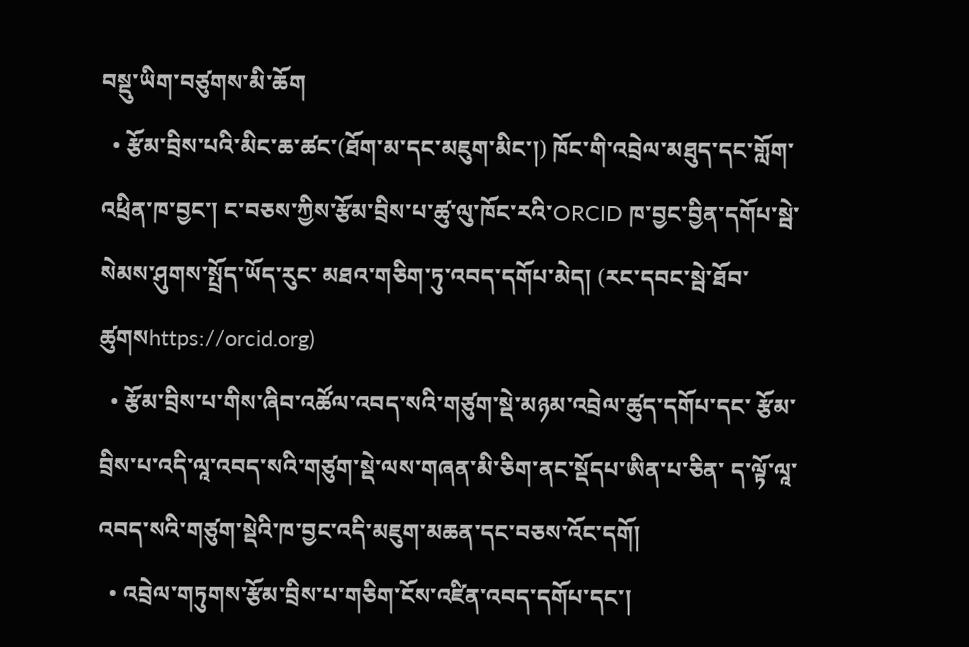བསྡུ་ཡིག་བཙུགས་མི་ཆོག
  • རྩོམ་བྲིས་པའི་མིང་ཆ་ཚང་(ཐོག་མ་དང་མཇུག་མིང་།) ཁོང་གི་འབྲེལ་མཐུད་དང་གློག་འཕྲིན་ཁ་བྱང་། ང་བཅས་ཀྱིས་རྩོམ་བྲིས་པ་ཚུ་ལུ་ཁོང་རའི་ORCID ཁ་བྱང་བྱིན་དགོཔ་སྦེ་སེམས་ཤུགས་སྤྲོད་ཡོད་རུང་ མཐའ་གཅིག་ཏུ་འབད་དགོཔ་མེད། (རང་དབང་སྦེ་ཐོབ་ཚུགསhttps://orcid.org)
  • རྩོམ་བྲིས་པ་གིས་ཞིབ་འཚོལ་འབད་སའི་གཙུག་སྡེ་མཉམ་འབྲེལ་ཚུད་དགོཔ་དང་ རྩོམ་བྲིས་པ་འདི་ལཱ་འབད་སའི་གཙུག་སྡེ་ལས་གཞན་མི་ཅིག་ནང་སྡོདཔ་ཨིན་པ་ཅིན་ ད་ལྟོ་ལཱ་འབད་སའི་གཙུག་སྡེའི་ཁ་བྱང་འདི་མཇུག་མཆན་དང་བཅས་འོང་དགོ།
  • འབྲེལ་གཏུགས་རྩོམ་བྲིས་པ་གཅིག་ངོས་འཛིན་འབད་དགོཔ་དང་།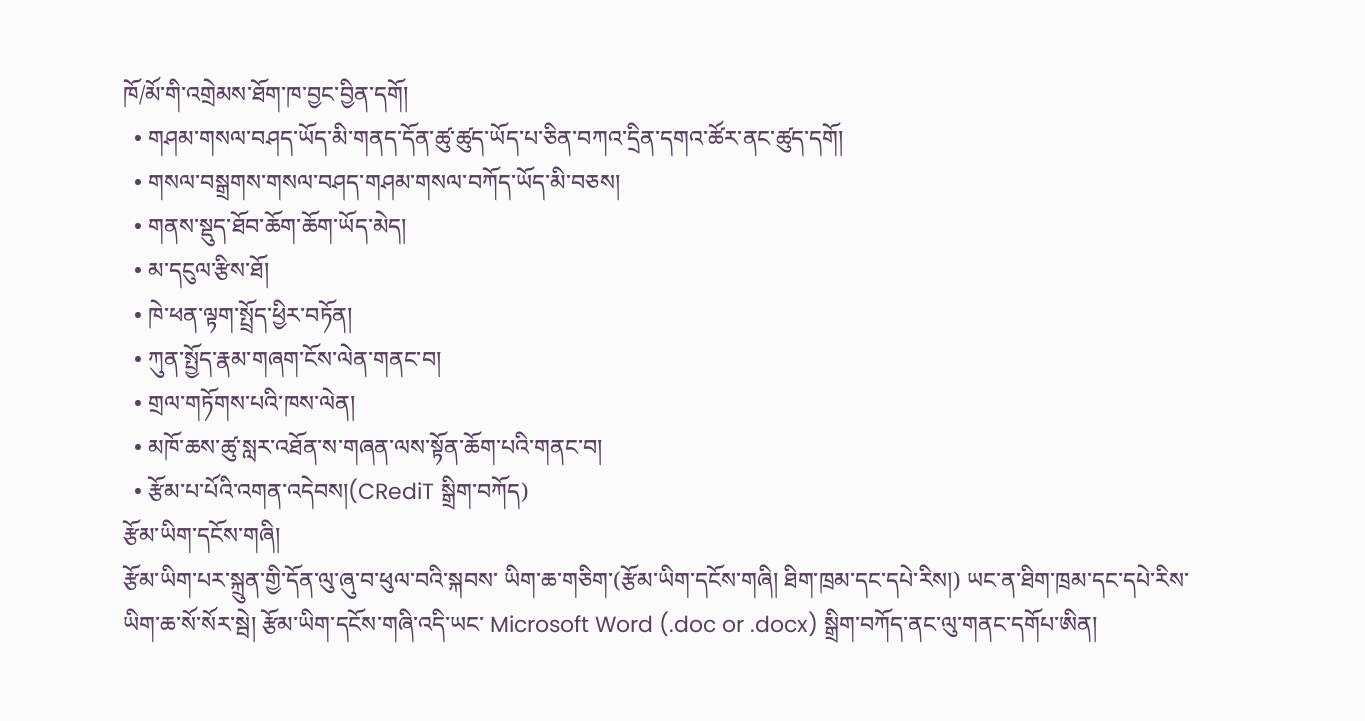ཁོ/མོ་གི་འགྲེམས་ཐོག་ཁ་བྱང་བྱིན་དགོ།
  • གཤམ་གསལ་བཤད་ཡོད་མི་གནད་དོན་ཚུ་ཚུད་ཡོད་པ་ཅིན་བཀའ་དྲིན་དགའ་ཚོར་ནང་ཚུད་དགོ།
  • གསལ་བསྒྲགས་གསལ་བཤད་གཤམ་གསལ་བཀོད་ཡོད་མི་བཅས།
  • གནས་སྡུད་ཐོབ་ཆོག་ཆོག་ཡོད་མེད།
  • མ་དངུལ་རྩིས་ཐོ།
  • ཁེ་ཕན་ལྟག་སྤྲོད་ཕྱིར་བཏོན།
  • ཀུན་སྤྱོད་རྣམ་གཞག་ངོས་ལེན་གནང་བ།
  • གྲལ་གཏོགས་པའི་ཁས་ལེན།
  • མཁོ་ཆས་ཚུ་སླར་འཐོན་ས་གཞན་ལས་སྟོན་ཆོག་པའི་གནང་བ།
  • རྩོམ་པ་པོའི་འགན་འདེབས།(CRediT སྒྲིག་བཀོད)
རྩོམ་ཡིག་དངོས་གཞི།
རྩོམ་ཡིག་པར་སྐྲུན་གྱི་དོན་ལུ་ཞུ་བ་ཕུལ་བའི་སྐབས་ ཡིག་ཆ་གཅིག་(རྩོམ་ཡིག་དངོས་གཞི། ཐིག་ཁྲམ་དང་དཔེ་རིས།) ཡང་ན་ཐིག་ཁྲམ་དང་དཔེ་རིས་ཡིག་ཆ་སོ་སོར་སྦེ། རྩོམ་ཡིག་དངོས་གཞི་འདི་ཡང་ Microsoft Word (.doc or .docx) སྒྲིག་བཀོད་ནང་ལུ་གནང་དགོཔ་ཨིན།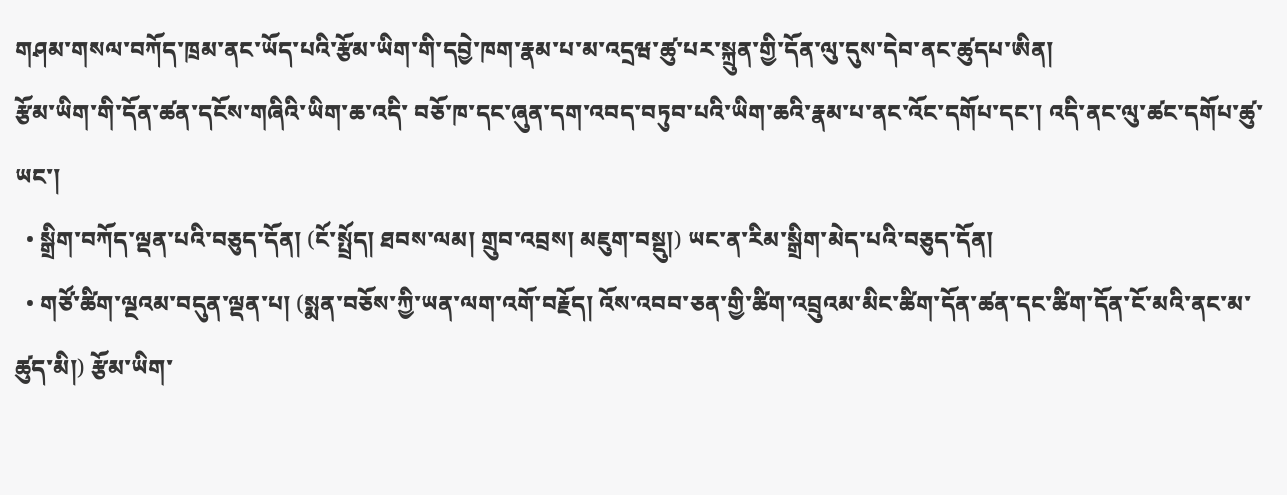གཤམ་གསལ་བཀོད་ཁྲམ་ནང་ཡོད་པའི་རྩོམ་ཡིག་གི་དབྱེ་ཁག་རྣམ་པ་མ་འདྲཝ་ཚུ་པར་སྐྲུན་གྱི་དོན་ལུ་དུས་དེབ་ནང་ཚུདཔ་ཨིན།
རྩོམ་ཡིག་གི་དོན་ཚན་དངོས་གཞིའི་ཡིག་ཆ་འདི་ བཅོ་ཁ་དང་ཞུན་དག་འབད་བཏུབ་པའི་ཡིག་ཆའི་རྣམ་པ་ནང་འོང་དགོཔ་དང་། འདི་ནང་ལུ་ཚང་དགོཔ་ཚུ་ཡང་།
  • སྒྲིག་བཀོད་ལྡན་པའི་བཅུད་དོན། (ངོ་སྤྲོད། ཐབས་ལམ། གྲུབ་འབྲས། མཇུག་བསྡུ།) ཡང་ན་རིམ་སྒྲིག་མེད་པའི་བཅུད་དོན།
  • གཙོ་ཚིག་ལྔའམ་བདུན་ལྡན་པ། (སྨན་བཅོས་ཀྱི་ཡན་ལག་འགོ་བརྗོད། འོས་འབབ་ཅན་གྱི་ཚིག་འབྲུའམ་མིང་ཚིག་དོན་ཚན་དང་ཚིག་དོན་ངོ་མའི་ནང་མ་ཚུད་མི།) རྩོམ་ཡིག་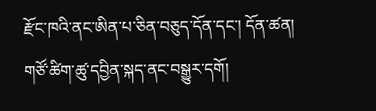རྫོང་ཁའི་ནང་ཨིན་པ་ཅིན་བཅུད་དོན་དང་། དོན་ཚན། གཙོ་ཚིག་ཚུ་དབྱིན་སྐད་ནང་བསྒྱུར་དགོ།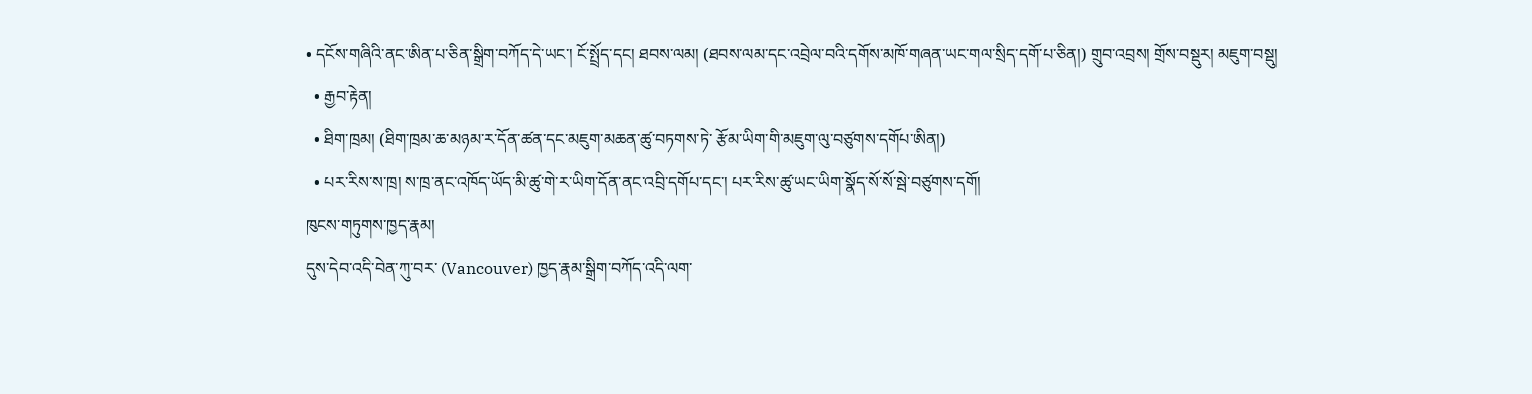• དངོས་གཞིའི་ནང་ཨིན་པ་ཅིན་སྒྲིག་བཀོད་དེ་ཡང་། ངོ་སྤྲོད་དང། ཐབས་ལམ། (ཐབས་ལམ་དང་འབྲེལ་བའི་དགོས་མཁོ་གཞན་ཡང་གལ་སྲིད་དགོ་པ་ཅིན།) གྲུབ་འབྲས། གྲོས་བསྡུར། མཇུག་བསྡུ།
  • རྒྱབ་རྟེན།
  • ཐིག་ཁྲམ། (ཐིག་ཁྲམ་ཆ་མཉམ་ར་དོན་ཚན་དང་མཇུག་མཆན་ཚུ་བཏགས་ཏེ་ རྩོམ་ཡིག་གི་མཇུག་ལུ་བཙུགས་དགོཔ་ཨིན།)
  • པར་རིས་ས་ཁྲ། ས་ཁྲ་ནང་འཁོད་ཡོད་མི་ཚུ་གེ་ར་ཡིག་དོན་ནང་འབྲི་དགོཔ་དང་། པར་རིས་ཚུ་ཡང་ཡིག་སྣོད་སོ་སོ་སྦེ་བཙུགས་དགོ།
ཁུངས་གཏུགས་ཁྱད་རྣམ།
དུས་དེབ་འདི་བེན་ཀུ་བར་ (Vancouver) ཁྱད་རྣམ་སྒྲིག་བཀོད་འདི་ལག་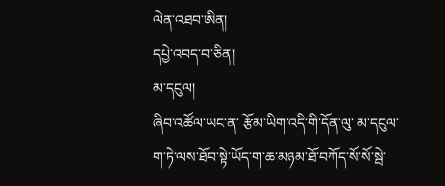ལེན་འཐབ་ཨིན།
དཔྱེ་འབད་བ་ཅིན།
མ་དངུལ།
ཞིབ་འཚོལ་ཡང་ན་ རྩོམ་ཡིག་འདི་གི་དོན་ལུ་ མ་དངུལ་ག་ཏེ་ལས་ཐོབ་སྟེ་ཡོད་ག་ཆ་མཉམ་ཐོ་བཀོད་སོ་སོ་སྦེ་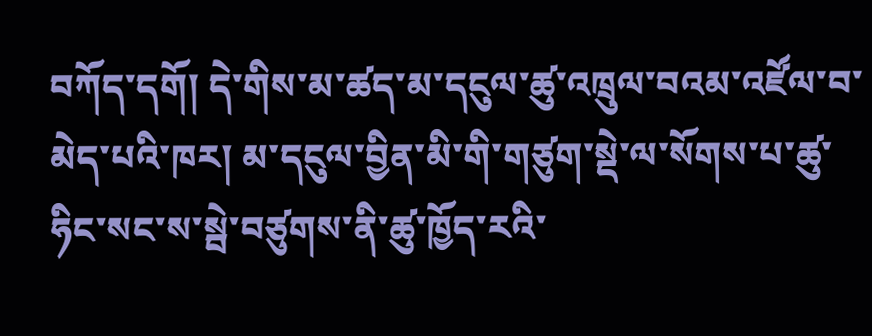བཀོད་དགོ། དེ་གིས་མ་ཚད་མ་དངུལ་ཚུ་འཁྲུལ་བའམ་འཛོལ་བ་མེད་པའི་ཁར། མ་དངུལ་བྱིན་མི་གི་གཙུག་སྡེ་ལ་སོགས་པ་ཚུ་ ཧིང་སང་ས་སྦེ་བཙུགས་ནི་ཚུ་ཁྱོད་རའི་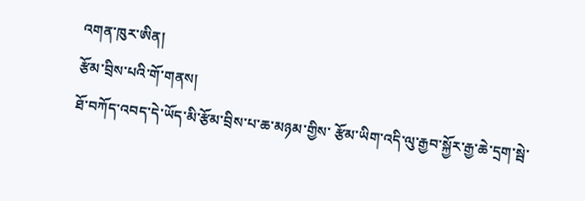འགན་ཁུར་ཨིན།
རྩོམ་བྲིས་པའི་གོ་གནས།
ཐོ་བཀོད་འབད་དེ་ཡོད་མི་རྩོམ་བྲིས་པ་ཆ་མཉམ་གྱིས་ རྩོམ་ཡིག་འདི་ལུ་རྒྱབ་སྐྱོར་རྒྱ་ཆེ་དྲག་སྦེ་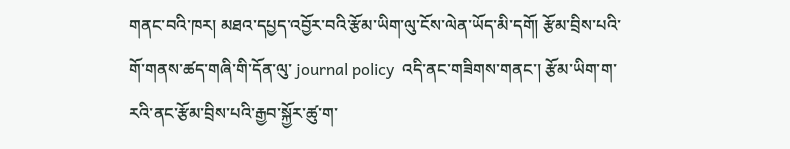གནང་བའི་ཁར། མཐའ་དཔྱད་འབྱོར་བའི་རྩོམ་ཡིག་ལུ་ངོས་ལེན་ཡོད་མི་དགོ། རྩོམ་བྲིས་པའི་གོ་གནས་ཚད་གཞི་གི་དོན་ལུ་ journal policy  འདི་ནང་གཟིགས་གནང་། རྩོམ་ཡིག་ག་རའི་ནང་རྩོམ་བྲིས་པའི་རྒྱབ་སྐྱོར་ཚུ་ག་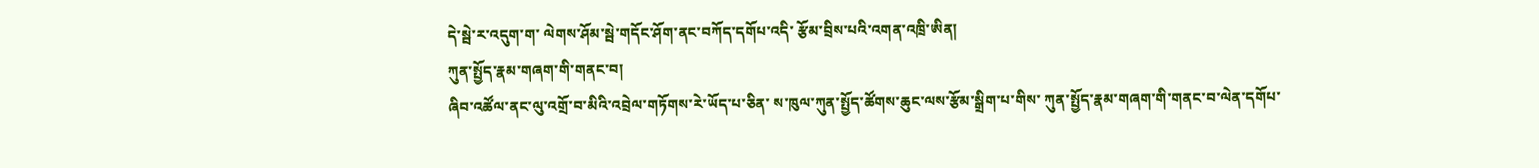དེ་སྦེ་ར་འདུག་ག་ ལེགས་ཤོམ་སྦེ་གདོང་ཤོག་ནང་བཀོད་དགོཔ་འདི་ རྩོམ་བྲིས་པའི་འགན་འཁྲི་ཨིན།
ཀུན་སྤྱོད་རྣམ་གཞག་གི་གནང་བ།
ཞིབ་འཚོལ་ནང་ལུ་འགྲོ་བ་མིའི་འབྲེལ་གཏོགས་རེ་ཡོད་པ་ཅིན་ ས་ཁུལ་ཀུན་སྤྱོད་ཚོགས་ཆུང་ལས་རྩོམ་སྒྲིག་པ་གིས་ ཀུན་སྤྱོད་རྣམ་གཞག་གི་གནང་བ་ལེན་དགོཔ་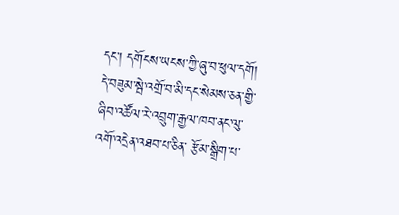དང་། དགོངས་ཡངས་ཀྱི་ཞུ་བ་ཕུལ་དགོ། དེ་བཟུམ་སྦེ་འགྲོ་བ་མི་དང་སེམས་ཅན་གྱི་ཞིབ་འཚོལ་རེ་འབྲུག་རྒྱལ་ཁབ་ནང་ལུ་འགོ་འདྲེན་འཐབ་པ་ཅིན་ རྩོམ་སྒྲིག་པ་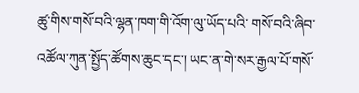ཚུ་གིས་གསོ་བའི་ལྷན་ཁག་གི་འོག་ལུ་ཡོད་པའི་ གསོ་བའི་ཞིབ་འཚོལ་ཀུན་སྤྱོད་ཚོགས་ཆུང་དང་། ཡང་ན་གེ་སར་རྒྱལ་པོ་གསོ་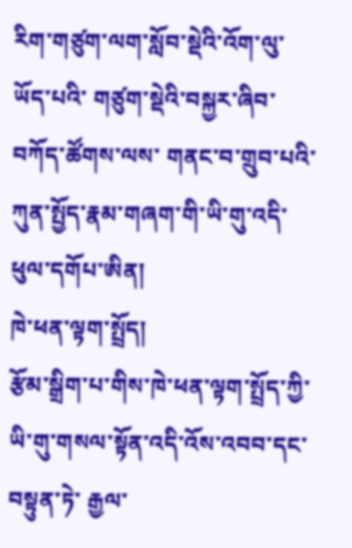རིག་གཙུག་ལག་སློབ་སྡེའི་འོག་ལུ་ཡོད་པའི་ གཙུག་སྡེའི་བསྐྱར་ཞིབ་བཀོད་ཚོགས་ལས་ གནང་བ་གྲུབ་པའི་ཀུན་སྤྱོད་རྣམ་གཞག་གི་ཡི་གུ་འདི་ཕུལ་དགོཔ་ཨིན།
ཁེ་ཕན་ལྟག་སྤྲོད།
རྩོམ་སྒྲིག་པ་གིས་ཁེ་ཕན་ལྟག་སྤྲོད་ཀྱི་ཡི་གུ་གསལ་སྟོན་འདི་འོས་འབབ་དང་བསྟུན་ཏེ་ རྒྱལ་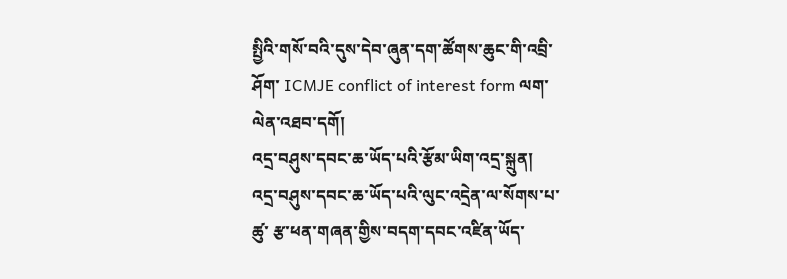སྤྱིའི་གསོ་བའི་དུས་དེབ་ཞུན་དག་ཚོགས་ཆུང་གི་འབྲི་ཤོག་ ICMJE conflict of interest form ལག་ལེན་འཐབ་དགོ།
འདྲ་བཤུས་དབང་ཆ་ཡོད་པའི་རྩོམ་ཡིག་འདྲ་སྐྲུན།
འདྲ་བཤུས་དབང་ཆ་ཡོད་པའི་ལུང་འདྲེན་ལ་སོགས་པ་ཚུ་ རྩ་ཕན་གཞན་གྱིས་བདག་དབང་འཛིན་ཡོད་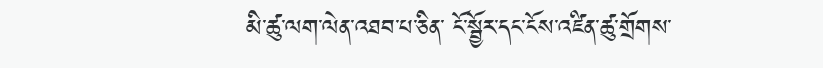མི་ཚུ་ལག་ལེན་འཐབ་པ་ཅིན་ ངོ་སྦྱོར་དང་ངོས་འཛིན་ཚུ་གྲོགས་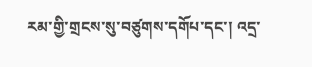རམ་གྱི་གྲངས་སུ་བཙུགས་དགོཔ་དང་། འདྲ་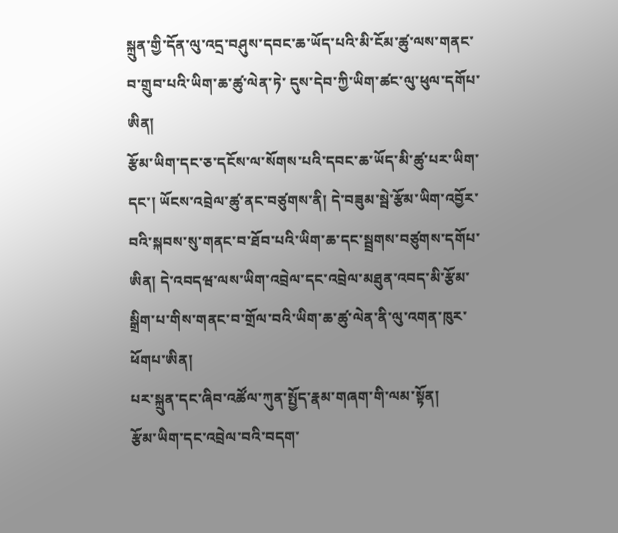སྐྲུན་གྱི་དོན་ལུ་འདྲ་བཤུས་དབང་ཆ་ཡོད་པའི་མི་ངོམ་ཚུ་ལས་གནང་བ་གྲུབ་པའི་ཡིག་ཆ་ཚུ་ལེན་ཏེ་ དུས་དེབ་ཀྱི་ཡིག་ཚང་ལུ་ཕུལ་དགོཔ་ཨིན།
རྩོམ་ཡིག་དང་ཅ་དངོས་ལ་སོགས་པའི་དབང་ཆ་ཡོད་མི་ཚུ་པར་ཡིག་དང་། ཡོངས་འབྲེལ་ཚུ་ནང་བཙུགས་ནི། དེ་བཟུམ་སྦེ་རྩོམ་ཡིག་འབྱོར་བའི་སྐབས་སུ་གནང་བ་ཐོབ་པའི་ཡིག་ཆ་དང་སྦྲགས་བཙུགས་དགོཔ་ཨིན། དེ་འབདཝ་ལས་ཡིག་འབྲེལ་དང་འབྲེལ་མཐུན་འབད་མི་རྩོམ་སྒྲིག་པ་གིས་གནང་བ་གྲོལ་བའི་ཡིག་ཆ་ཚུ་ལེན་ནི་ལུ་འགན་ཁུར་ཕོགཔ་ཨིན།
པར་སྐྲུན་དང་ཞིབ་འཚོལ་ཀུན་སྤྱོད་རྣམ་གཞག་གི་ལམ་སྟོན།
རྩོམ་ཡིག་དང་འབྲེལ་བའི་བདག་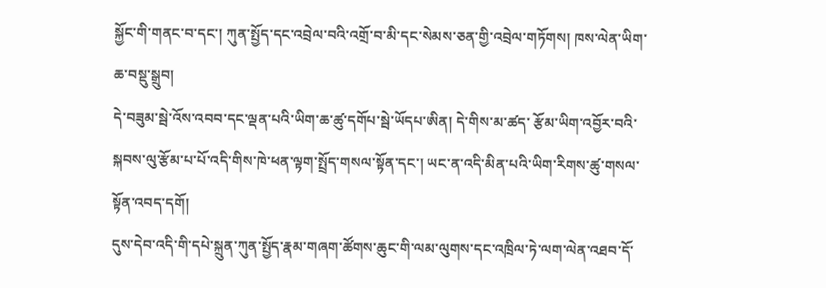སྐྱོང་གི་གནང་བ་དང་། ཀུན་སྤྱོད་དང་འབྲེལ་བའི་འགྲོ་བ་མི་དང་སེམས་ཅན་གྱི་འབྲེལ་གཏོགས། ཁས་ལེན་ཡིག་ཆ་བསྡུ་སྒྲུབ།
དེ་བཟུམ་སྦེ་འོས་འབབ་དང་ལྡན་པའི་ཡིག་ཆ་ཚུ་དགོཔ་སྦེ་ཡོདཔ་ཨིན། དེ་གིས་མ་ཚད་ རྩོམ་ཡིག་འབྱོར་བའི་སྐབས་ལུ་རྩོམ་པ་པོ་འདི་གིས་ཁེ་ཕན་ལྟག་སྤྲོད་གསལ་སྟོན་དང་། ཡང་ན་འདི་མིན་པའི་ཡིག་རིགས་ཚུ་གསལ་སྟོན་འབད་དགོ།
དུས་དེབ་འདི་གི་དཔེ་སྐྲུན་ཀུན་སྤྱོད་རྣམ་གཞག་ཚོགས་ཆུང་གི་ལམ་ལུགས་དང་འཁྲིལ་ཏེ་ལག་ལེན་འཐབ་དོ་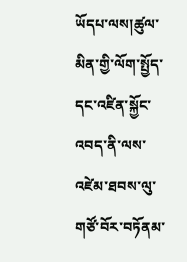ཡོདཔ་ལས།ཚུལ་མིན་གྱི་ལོག་སྤྱོད་དང་འཛིན་སྐྱོང་འབད་ནི་ལས་འཛེམ་ཐབས་ལུ་གཙོ་བོར་བཏོནམ་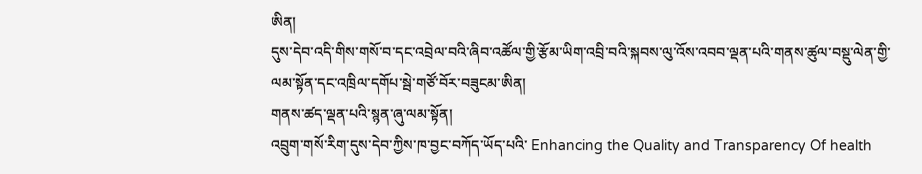ཨིན།
དུས་དེབ་འདི་གིས་གསོ་བ་དང་འབྲེལ་བའི་ཞིབ་འཚོལ་གྱི་རྩོམ་ཡིག་འབྲི་བའི་སྐབས་ལུ་འོས་འབབ་ལྡན་པའི་གནས་ཚུལ་བསྡུ་ལེན་གྱི་ལམ་སྟོན་དང་འཁྲིལ་དགོཔ་སྦེ་གཙོ་བོར་བཟུངམ་ཨིན།
གནས་ཚད་ལྡན་པའི་སྙན་ཞུ་ལམ་སྟོན།
འབྲུག་གསོ་རིག་དུས་དེབ་ཀྱིས་ཁ་བྱང་བཀོད་ཡོད་པའི་ Enhancing the Quality and Transparency Of health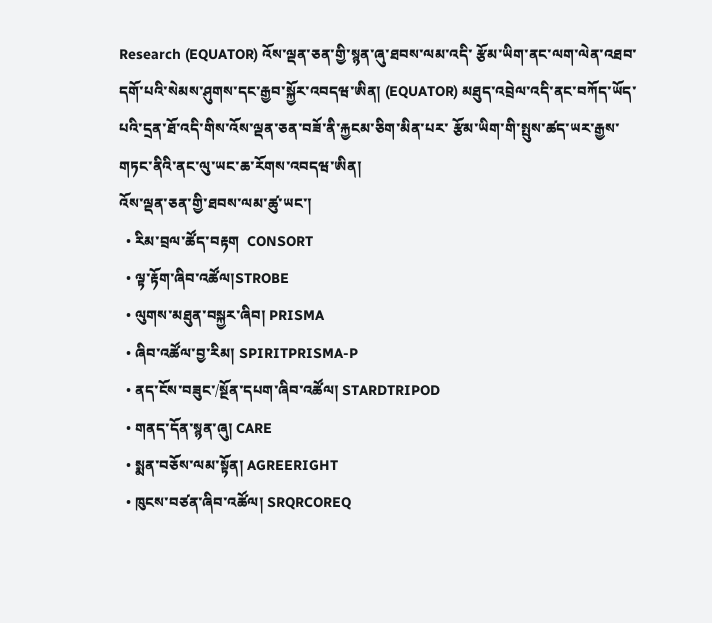Research (EQUATOR) འོས་ལྡན་ཅན་གྱི་སྙན་ཞུ་ཐབས་ལམ་འདི་ རྩོམ་ཡིག་ནང་ལག་ལེན་འཐབ་དགོ་པའི་སེམས་ཤུགས་དང་རྒྱབ་སྐྱོར་འབདཝ་ཨིན། (EQUATOR) མཐུད་འབྲེལ་འདི་ནང་བཀོད་ཡོད་པའི་དྲན་ཐོ་འདི་གིས་འོས་ལྡན་ཅན་བཟོ་ནི་རྐྱངམ་ཅིག་མིན་པར་ རྩོམ་ཡིག་གི་སྤུས་ཚད་ཡར་རྒྱས་གཏང་ནིའི་ནང་ལུ་ཡང་ཆ་རོགས་འབདཝ་ཨིན།
འོས་ལྡན་ཅན་གྱི་ཐབས་ལམ་ཚུ་ཡང་།
  • རིམ་བྲལ་ཚོད་བརྟག  CONSORT
  • ལྟ་རྟོག་ཞིབ་འཚོལ།STROBE
  • ལུགས་མཐུན་བསྐྱར་ཞིབ། PRISMA
  • ཞིབ་འཚོལ་བྱ་རིམ། SPIRITPRISMA-P
  • ནད་ངོས་བཟུང་/སྔོན་དཔག་ཞིབ་འཚོལ། STARDTRIPOD
  • གནད་དོན་སྙན་ཞུ། CARE
  • སྨན་བཅོས་ལམ་སྟོན། AGREERIGHT
  • ཁུངས་བཙན་ཞིབ་འཚོལ། SRQRCOREQ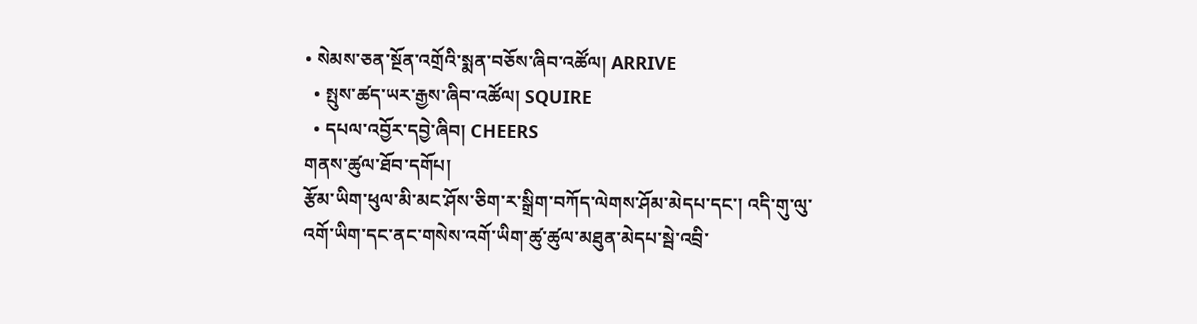• སེམས་ཅན་སྔོན་འགྲོའི་སྨན་བཅོས་ཞིབ་འཚོལ། ARRIVE
  • སྤུས་ཚད་ཡར་རྒྱས་ཞིབ་འཚོལ། SQUIRE
  • དཔལ་འབྱོར་དབྱེ་ཞིབ། CHEERS
གནས་ཚུལ་ཐོབ་དགོཔ།
རྩོམ་ཡིག་ཕུལ་མི་མང་ཤོས་ཅིག་ར་སྒྲིག་བཀོད་ལེགས་ཤོམ་མེདཔ་དང་། འདི་གུ་ལུ་འགོ་ཡིག་དང་ནང་གསེས་འགོ་ཡིག་ཚུ་ཚུལ་མཐུན་མེདཔ་སྦེ་འབྲི་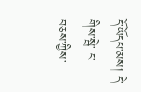དོ་ཡོདཔ་མས། དེ་གིས་སྦེ་ ང་བཅས་ཀྱིས་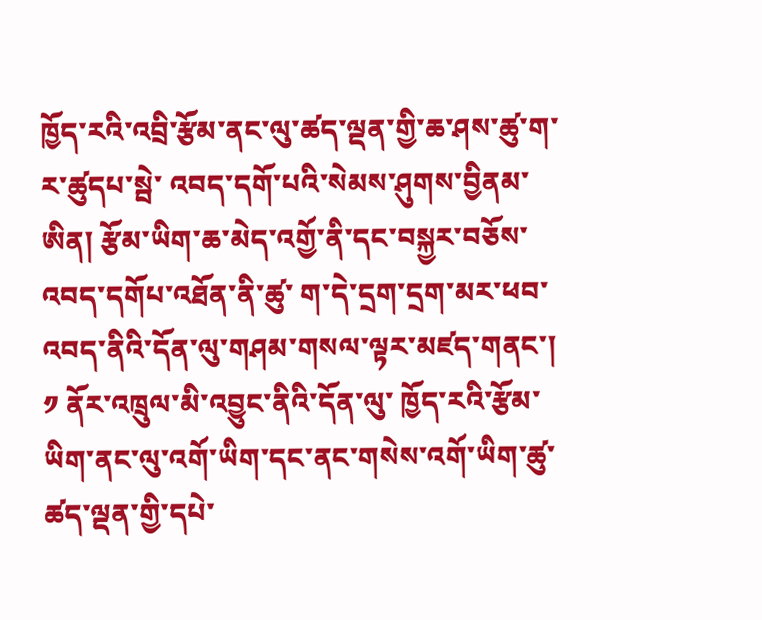ཁྱོད་རའི་འབྲི་རྩོམ་ནང་ལུ་ཚད་ལྡན་གྱི་ཆ་ཤས་ཚུ་ག་ར་ཚུདཔ་སྦེ་ འབད་དགོ་པའི་སེམས་ཤུགས་བྱིནམ་ཨིན། རྩོམ་ཡིག་ཆ་མེད་འགྱོ་ནི་དང་བསྐྱར་བཅོས་འབད་དགོཔ་འཐོན་ནི་ཚུ་ ག་དེ་དྲག་དྲག་མར་ཕབ་འབད་ནིའི་དོན་ལུ་གཤམ་གསལ་ལྟར་མཛད་གནང་།
༡ ནོར་འཁྲུལ་མི་འབྱུང་ནིའི་དོན་ལུ་ ཁྱོད་རའི་རྩོམ་ཡིག་ནང་ལུ་འགོ་ཡིག་དང་ནང་གསེས་འགོ་ཡིག་ཚུ་ ཚད་ལྡན་གྱི་དཔེ་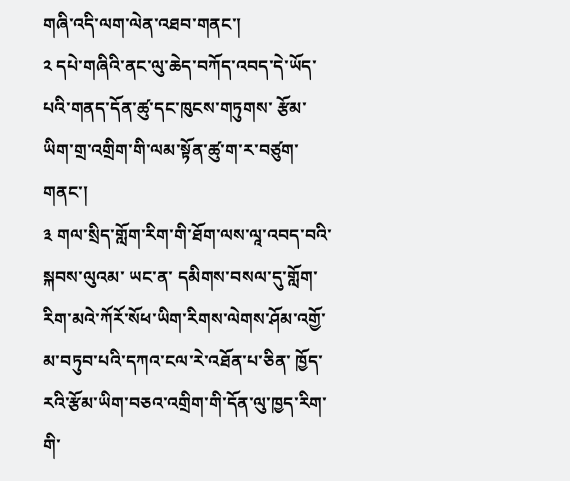གཞི་འདི་ལག་ལེན་འཐབ་གནང་།
༢ དཔེ་གཞིའི་ནང་ལུ་ཆེད་བཀོད་འབད་དེ་ཡོད་པའི་གནད་དོན་ཚུ་དང་ཁུངས་གཏུགས་ རྩོམ་ཡིག་གྲ་འགྲིག་གི་ལམ་སྟོན་ཚུ་ག་ར་བཙུག་གནང་།
༣ གལ་སྲིད་གློག་རིག་གི་ཐོག་ལས་ལཱ་འབད་བའི་སྐབས་ལུའམ་ ཡང་ན་ དམིགས་བསལ་དུ་གློག་རིག་མའེ་ཀོརོ་སོཕ་ཡིག་རིགས་ལེགས་ཤོམ་འགྱོ་མ་བཏུབ་པའི་དཀའ་ངལ་རེ་འཐོན་པ་ཅིན་ ཁྱོད་རའི་རྩོམ་ཡིག་བཅའ་འགྲིག་གི་དོན་ལུ་ཁྱད་རིག་གི་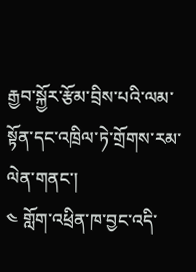རྒྱབ་སྐྱོར་རྩོམ་བྲིས་པའི་ལམ་སྟོན་དང་འཁྲིལ་ཏེ་གྲོགས་རམ་ལེན་གནང་།
༤ གློག་འཕྲིན་ཁ་བྱང་འདི་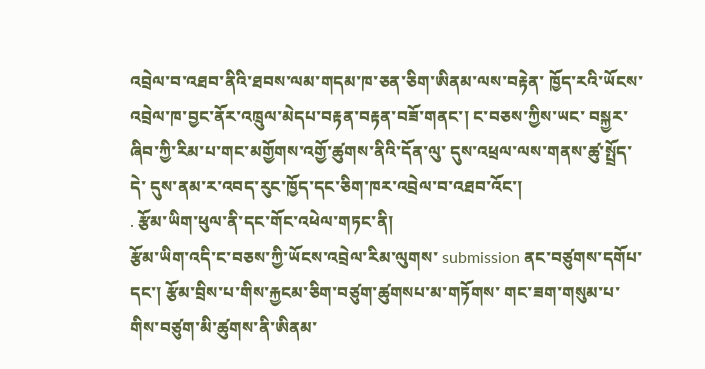འབྲེལ་བ་འཐབ་ནིའི་ཐབས་ལམ་གདམ་ཁ་ཅན་ཅིག་ཨིནམ་ལས་བརྟེན་ ཁྱོད་རའི་ཡོངས་འབྲེལ་ཁ་བྱང་ནོར་འཁྲུལ་མེདཔ་བརྟན་བརྟན་བཟོ་གནང་། ང་བཅས་ཀྱིས་ཡང་ བསྐྱར་ཞིབ་ཀྱི་རིམ་པ་གང་མགྱོགས་འགྱོ་ཚུགས་ནིའི་དོན་ལུ་ དུས་འཕྲལ་ལས་གནས་ཚུ་སྤྲོད་དེ་ དུས་ནམ་ར་འབད་རུང་ཁྱོད་དང་ཅིག་ཁར་འབྲེལ་བ་འཐབ་འོང་།
. རྩོམ་ཡིག་ཕུལ་ནི་དང་གོང་འཕེལ་གཏང་ནི།
རྩོམ་ཡིག་འདི་ང་བཅས་ཀྱི་ཡོངས་འབྲེལ་རིམ་ལུགས་ submission ནང་བཙུགས་དགོཔ་དང་། རྩོམ་བྲིས་པ་གིས་རྐྱངམ་ཅིག་བཙུག་ཚུགསཔ་མ་གཏོགས་ གང་ཟག་གསུམ་པ་གིས་བཙུག་མི་ཚུགས་ནི་ཨིནམ་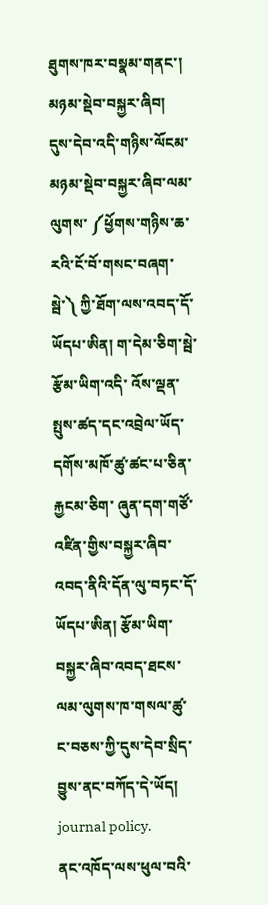ཐུགས་ཁར་བསྣམ་གནང་།
མཉམ་སྡེབ་བསྐྱར་ཞིབ།
དུས་དེབ་འདི་གཉིས་ལོངམ་མཉམ་སྡེབ་བསྐྱར་ཞིབ་ལམ་ལུགས་ ༼ཕྱོགས་གཉིས་ཆ་རའི་ངོ་བོ་གསང་བཞག་སྦེ་༽ ཀྱི་ཐོག་ལས་འབད་དོ་ཡོདཔ་ཨིན། ག་དེམ་ཅིག་སྦེ་རྩོམ་ཡིག་འདི་ འོས་ལྡན་སྤུས་ཚད་དང་འབྲེལ་ཡོད་དགོས་མཁོ་ཚུ་ཚང་པ་ཅིན་རྐྱངམ་ཅིག་ ཞུན་དག་གཙོ་འཛིན་གྱིས་བསྐྱར་ཞིབ་འབད་ནིའི་དོན་ལུ་བཏང་དོ་ཡོདཔ་ཨིན། རྩོམ་ཡིག་བསྐྱར་ཞིབ་འབད་ཐངས་ལམ་ལུགས་ཁ་གསལ་ཚུ་ ང་བཅས་ཀྱི་དུས་དེབ་སྲིད་བྱུས་ནང་བཀོད་དེ་ཡོད། journal policy.
ནང་འཁོད་ལས་ཕུལ་བའི་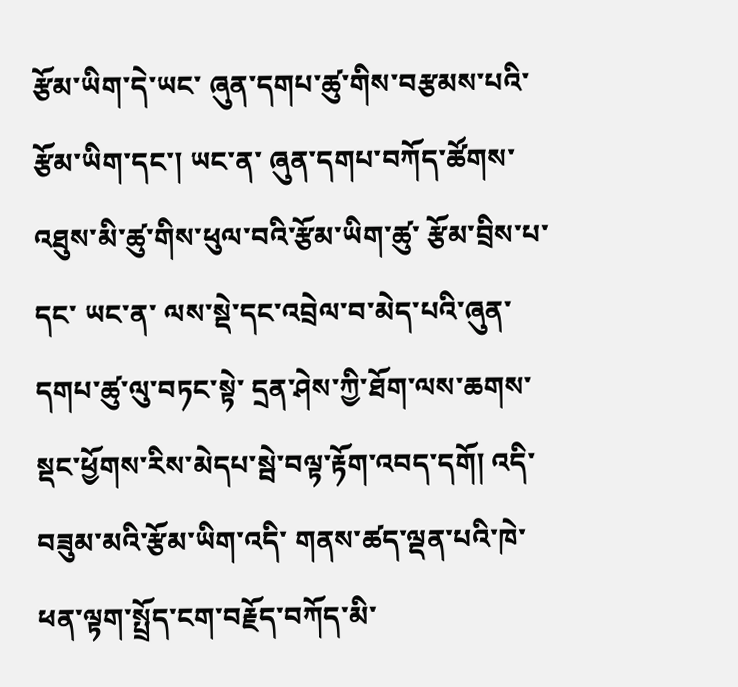རྩོམ་ཡིག་དེ་ཡང་ ཞུན་དགཔ་ཚུ་གིས་བརྩམས་པའི་རྩོམ་ཡིག་དང་། ཡང་ན་ ཞུན་དགཔ་བཀོད་ཚོགས་འཐུས་མི་ཚུ་གིས་ཕུལ་བའི་རྩོམ་ཡིག་ཚུ་ རྩོམ་བྲིས་པ་དང་ ཡང་ན་ ལས་སྡེ་དང་འབྲེལ་བ་མེད་པའི་ཞུན་དགཔ་ཚུ་ལུ་བཏང་སྟེ་ དྲན་ཤེས་ཀྱི་ཐོག་ལས་ཆགས་སྡང་ཕྱོགས་རིས་མེདཔ་སྦེ་བལྟ་རྟོག་འབད་དགོ། འདི་བཟུམ་མའི་རྩོམ་ཡིག་འདི་ གནས་ཚད་ལྡན་པའི་ཁེ་ཕན་ལྟག་སྤྲོད་ངག་བརྗོད་བཀོད་མི་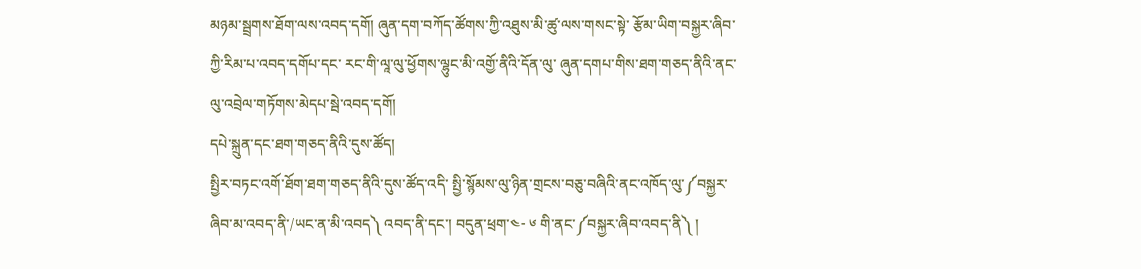མཉམ་སྦྲགས་ཐོག་ལས་འབད་དགོ། ཞུན་དག་བཀོད་ཚོགས་ཀྱི་འཐུས་མི་ཚུ་ལས་གསང་སྟེ་ རྩོམ་ཡིག་བསྐྱར་ཞིབ་ཀྱི་རིམ་པ་འབད་དགོཔ་དང་ རང་གི་ལཱ་ལུ་ཕྱོགས་ལྷུང་མི་འགྱོ་ནིའི་དོན་ལུ་ ཞུན་དགཔ་གིས་ཐག་གཅད་ནིའི་ནང་ལུ་འབྲེལ་གཏོགས་མེདཔ་སྦེ་འབད་དགོ།
དཔེ་སྐྲུན་དང་ཐག་གཅད་ནིའི་དུས་ཚོད།
སྤྱིར་བཏང་འགོ་ཐོག་ཐག་གཅད་ནིའི་དུས་ཚོད་འདི་ སྤྱི་སྙོམས་ལུ་ཉིན་གྲངས་བཅུ་བཞིའི་ནང་འཁོད་ལུ་༼བསྐྱར་ཞིབ་མ་འབད་ནི་/ཡང་ན་མི་འབད༽ འབད་ནི་དང་། བདུན་ཕྲག་༤- ༦ གི་ནང་༼བསྐྱར་ཞིབ་འབད་ནི༽ །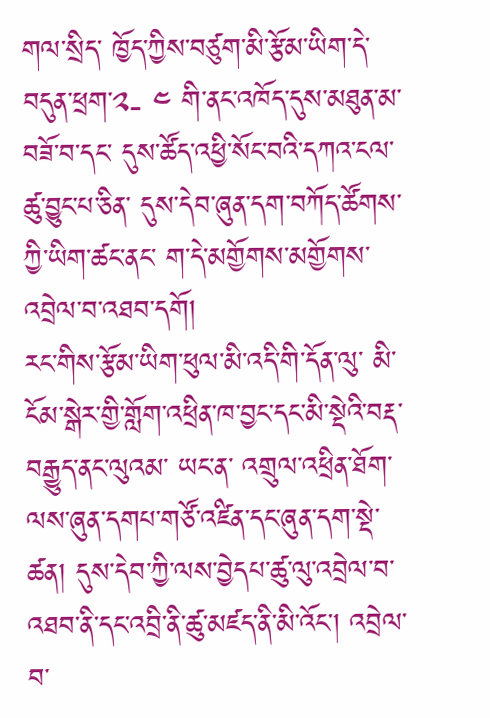གལ་སྲིད་ ཁྱོད་ཀྱིས་བཙུག་མི་རྩོམ་ཡིག་དེ་བདུན་ཕྲག་༢- ༤ གི་ནང་འཁོད་དུས་མཐུན་མ་བཟོ་བ་དང་ དུས་ཚོད་འཕྱི་སོང་བའི་དཀའ་ངལ་ཚུ་བྱུང་པ་ཅིན་ དུས་དེབ་ཞུན་དག་བཀོད་ཚོགས་ཀྱི་ཡིག་ཚང་ནང་ ག་དེ་མགྱོགས་མགྱོགས་འབྲེལ་བ་འཐབ་དགོ།
རང་གིས་རྩོམ་ཡིག་ཕུལ་མི་འདི་གི་དོན་ལུ་ མི་ངོམ་སྒེར་གྱི་གློག་འཕྲིན་ཁ་བྱང་དང་མི་སྡེའི་བརྡ་བརྒྱུད་ནང་ལུའམ་ ཡང་ན་ འགྲུལ་འཕྲིན་ཐོག་ལས་ཞུན་དགཔ་གཙོ་འཛིན་དང་ཞུན་དག་སྡེ་ཚན། དུས་དེབ་ཀྱི་ལས་བྱེདཔ་ཚུ་ལུ་འབྲེལ་བ་འཐབ་ནི་དང་འབྲི་ནི་ཚུ་མཛད་ནི་མི་འོང་། འབྲེལ་བ་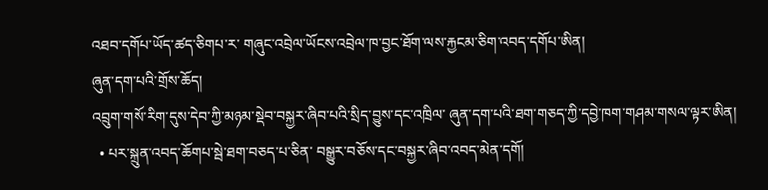འཐབ་དགོཔ་ཡོད་ཚད་ཅིགཔ་ར་ གཞུང་འབྲེལ་ཡོངས་འབྲེལ་ཁ་བྱང་ཐོག་ལས་རྐྱངམ་ཅིག་འབད་དགོཔ་ཨིན།
ཞུན་དག་པའི་གྲོས་ཆོད།
འབྲུག་གསོ་རིག་དུས་དེབ་ཀྱི་མཉམ་སྡེབ་བསྐྱར་ཞིབ་པའི་སྲིད་བྱུས་དང་འཁྲིལ་ ཞུན་དག་པའི་ཐག་གཅད་ཀྱི་དབྱེ་ཁག་གཤམ་གསལ་ལྟར་ཨིན།
  • པར་སྐྲུན་འབད་ཆོགཔ་སྦེ་ཐག་བཅད་པ་ཅིན་ བསྒྱུར་བཅོས་དང་བསྐྱར་ཞིབ་འབད་མེན་དགོ།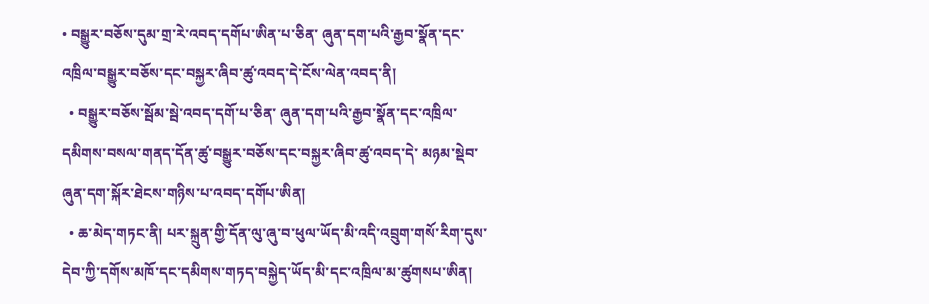• བསྒྱུར་བཅོས་དུམ་གྲ་རེ་འབད་དགོཔ་ཨིན་པ་ཅིན་ ཞུན་དག་པའི་རྒྱབ་སྣོན་དང་འཁྲིལ་བསྒྱུར་བཅོས་དང་བསྐྱར་ཞིབ་ཚུ་འབད་དེ་ངོས་ལེན་འབད་ནི།
  • བསྒྱུར་བཅོས་སྦོམ་སྦེ་འབད་དགོ་པ་ཅིན་ ཞུན་དག་པའི་རྒྱབ་སྣོན་དང་འཁྲིལ་དམིགས་བསལ་གནད་དོན་ཚུ་བསྒྱུར་བཅོས་དང་བསྐྱར་ཞིབ་ཚུ་འབད་དེ་ མཉམ་སྡེབ་ཞུན་དག་སྐོར་ཐེངས་གཉིས་པ་འབད་དགོཔ་ཨིན།
  • ཆ་མེད་གཏང་ནི། པར་སྐྲུན་གྱི་དོན་ལུ་ཞུ་བ་ཕུལ་ཡོད་མི་འདི་འབྲུག་གསོ་རིག་དུས་དེབ་ཀྱི་དགོས་མཁོ་དང་དམིགས་གཏད་བསྐྱེད་ཡོད་མི་དང་འཁྲིལ་མ་ཚུགསཔ་ཨིན།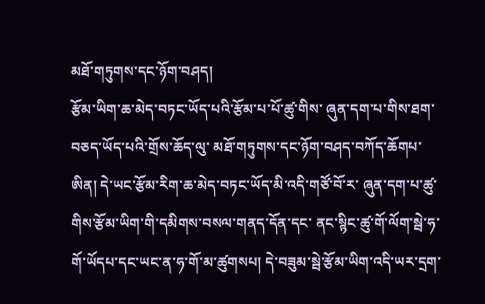མཐོ་གཏུགས་དང་ཉོག་བཤད།
རྩོམ་ཡིག་ཆ་མེད་བཏང་ཡོད་པའི་རྩོམ་པ་པོ་ཚུ་གིས་ ཞུན་དག་པ་གིས་ཐག་བཅད་ཡོད་པའི་གྲོས་ཆོད་ལུ་ མཐོ་གཏུགས་དང་ཉོག་བཤད་བཀོད་ཆོགཔ་ཨིན། དེ་ཡང་རྩོམ་རིག་ཆ་མེད་བཏང་ཡོད་མི་འདི་གཙོ་བོ་ར་ ཞུན་དག་པ་ཚུ་གིས་རྩོམ་ཡིག་གི་དམིགས་བསལ་གནད་དོན་དང་ ནང་སྙིང་ཚུ་གོ་ལོག་སྦེ་ཧ་གོ་ཡོདཔ་དང་ཡང་ན་ཧ་གོ་མ་ཚུགསཔ། དེ་བཟུམ་སྦེ་རྩོམ་ཡིག་འདི་ཡར་དྲག་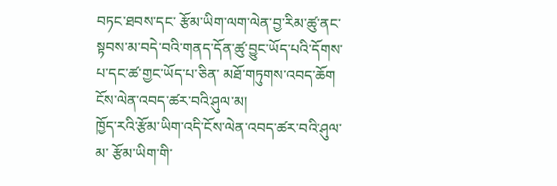བཏང་ཐབས་དང་ རྩོམ་ཡིག་ལག་ལེན་བྱ་རིམ་ཚུ་ནང་སྟབས་མ་བདེ་བའི་གནད་དོན་ཚུ་བྱུང་ཡོད་པའི་དོགས་པ་དང་ཚ་གྱང་ཡོད་པ་ཅིན་ མཐོ་གཏུགས་འབད་ཆོག
ངོས་ལེན་འབད་ཚར་བའི་ཤུལ་མ།
ཁྱོད་རའི་རྩོམ་ཡིག་འདི་ངོས་ལེན་འབད་ཚར་བའི་ཤུལ་མ་ རྩོམ་ཡིག་གི་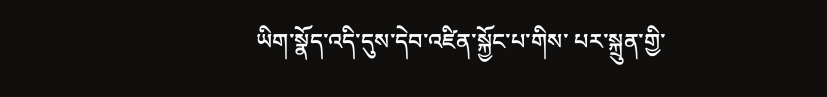ཡིག་སྣོད་འདི་དུས་དེབ་འཛིན་སྐྱོང་པ་གིས་ པར་སྐྲུན་གྱི་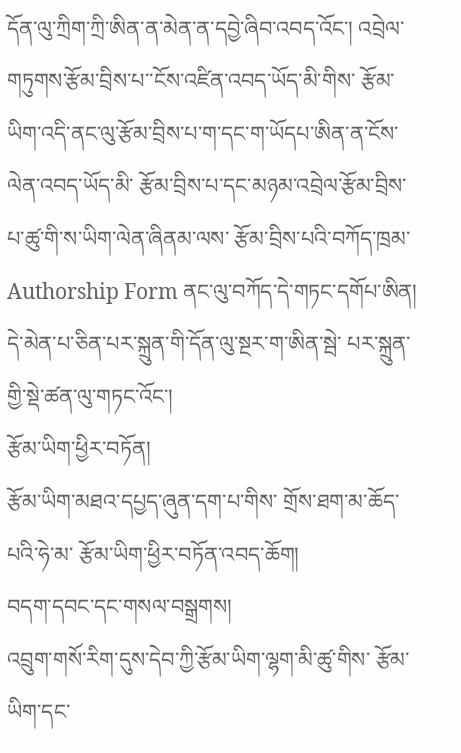དོན་ལུ་ཀྲིག་ཀྲི་ཨིན་ན་མེན་ན་དབྱེ་ཞིབ་འབད་འོང་། འབྲེལ་གཏུགས་རྩོམ་བྲིས་པ་་ངོས་འཛིན་འབད་ཡོད་མི་གིས་ རྩོམ་ཡིག་འདི་ནང་ལུ་རྩོམ་བྲིས་པ་ག་དང་ག་ཡོདཔ་ཨིན་ན་ངོས་ལེན་འབད་ཡོད་མི་ རྩོམ་བྲིས་པ་དང་མཉམ་འབྲེལ་རྩོམ་བྲིས་པ་ཚུ་གི་ས་ཡིག་ལེན་ཞིནམ་ལས་ རྩོམ་བྲིས་པའི་བཀོད་ཁྲམ་ Authorship Form ནང་ལུ་བཀོད་དེ་གཏང་དགོཔ་ཨིན། དེ་མེན་པ་ཅིན་པར་སྐྲུན་གི་དོན་ལུ་སྔར་ག་ཨིན་སྦེ་ པར་སྐྲུན་གྱི་སྡེ་ཚན་ལུ་གཏང་འོང་།
རྩོམ་ཡིག་ཕྱིར་བཏོན།
རྩོམ་ཡིག་མཐའ་དཔྱད་ཞུན་དག་པ་གིས་ གྲོས་ཐག་མ་ཆོད་པའི་ཧེ་མ་ རྩོམ་ཡིག་ཕྱིར་བཏོན་འབད་ཆོག།
བདག་དབང་དང་གསལ་བསྒྲགས།
འབྲུག་གསོ་རིག་དུས་དེབ་ཀྱི་རྩོམ་ཡིག་ལྷག་མི་ཚུ་གིས་ རྩོམ་ཡིག་དང་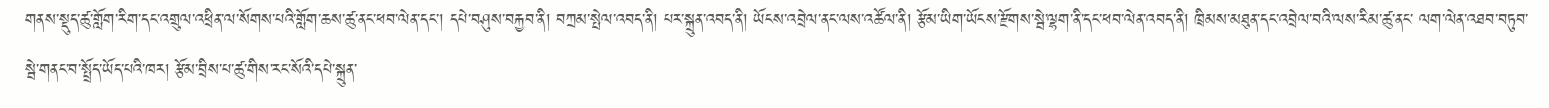གནས་སྡུད་ཚུ་གློག་རིག་དང་འགྲུལ་འཕྲིན་ལ་སོགས་པའི་གློག་ཆས་ཚུ་ནང་ཕབ་ལེན་དང་། དཔེ་བཤུས་བརྐྱབ་ནི། བཀྲམ་སྤེལ་འབད་ནི། པར་སྐྲུན་འབད་ནི། ཡོངས་འབྲེལ་ནང་ལས་འཚོལ་ནི། རྩོམ་ཡིག་ཡོངས་རྫོགས་སྦེ་ལྷག་ནི་དང་ཕབ་ལེན་འབད་ནི། ཁྲིམས་མཐུན་དང་འབྲེལ་བའི་ལས་རིམ་ཚུ་ནང་ ལག་ལེན་འཐབ་བཏུབ་སྦེ་གནང་བ་སྤྲོད་ཡོད་པའི་ཁར། རྩོམ་བྲིས་པ་ཚུ་གིས་རང་སོའི་དཔེ་སྐྲུན་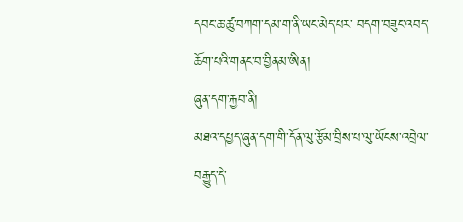དབང་ཆ་ཚུ་བཀག་དམ་ག་ནི་ཡང་མེད་པར་ བདག་བཟུང་འབད་ཆོག་པའི་གནང་བ་བྱིནམ་ཨིན།
ཞུན་དག་རྐྱབ་ནི།
མཐའ་དཔྱད་ཞུན་དག་གི་དོན་ལུ་རྩོམ་བྲིས་པ་ལུ་ཡོངས་འབྲེལ་བརྒྱུད་དེ་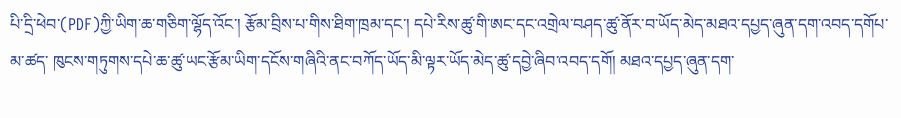པི་དྲི་ཕེབ་(PDF)ཀྱི་ཡིག་ཆ་གཅིག་ལྷོད་འོང་། རྩོམ་བྲིས་པ་གིས་ཐིག་ཁྲམ་དང་། དཔེ་རིས་ཚུ་གི་ཨང་དང་འགྲེལ་བཤད་ཚུ་ནོར་བ་ཡོད་མེད་མཐའ་དཔྱད་ཞུན་དག་འབད་དགོཔ་མ་ཚད་ ཁུངས་གཏུགས་དཔེ་ཆ་ཚུ་ཡང་རྩོམ་ཡིག་དངོས་གཞིའི་ནང་བཀོད་ཡོད་མི་ལྟར་ཡོད་མེད་ཚུ་དབྱེ་ཞིབ་འབད་དགོ། མཐའ་དཔྱད་ཞུན་དག་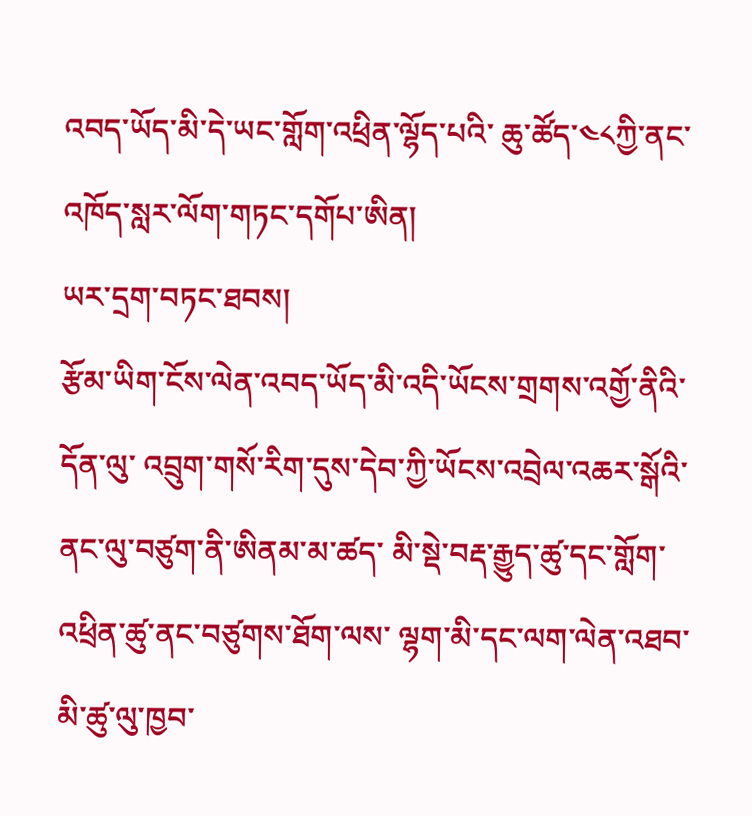འབད་ཡོད་མི་དེ་ཡང་གློག་འཕྲིན་ལྷོད་པའི་ ཆུ་ཚོད་༤༨ཀྱི་ནང་འཁོད་སླར་ལོག་གཏང་དགོཔ་ཨིན།
ཡར་དྲག་བཏང་ཐབས།
རྩོམ་ཡིག་ངོས་ལེན་འབད་ཡོད་མི་འདི་ཡོངས་གྲགས་འགྱོ་ནིའི་དོན་ལུ་ འབྲུག་གསོ་རིག་དུས་དེབ་ཀྱི་ཡོངས་འབྲེལ་འཆར་སྒོའི་ནང་ལུ་བཙུག་ནི་ཨིནམ་མ་ཚད་ མི་སྡེ་བརྡ་རྒྱུད་ཚུ་དང་གློག་འཕྲིན་ཚུ་ནང་བཙུགས་ཐོག་ལས་ ལྷག་མི་དང་ལག་ལེན་འཐབ་མི་ཚུ་ལུ་ཁྱབ་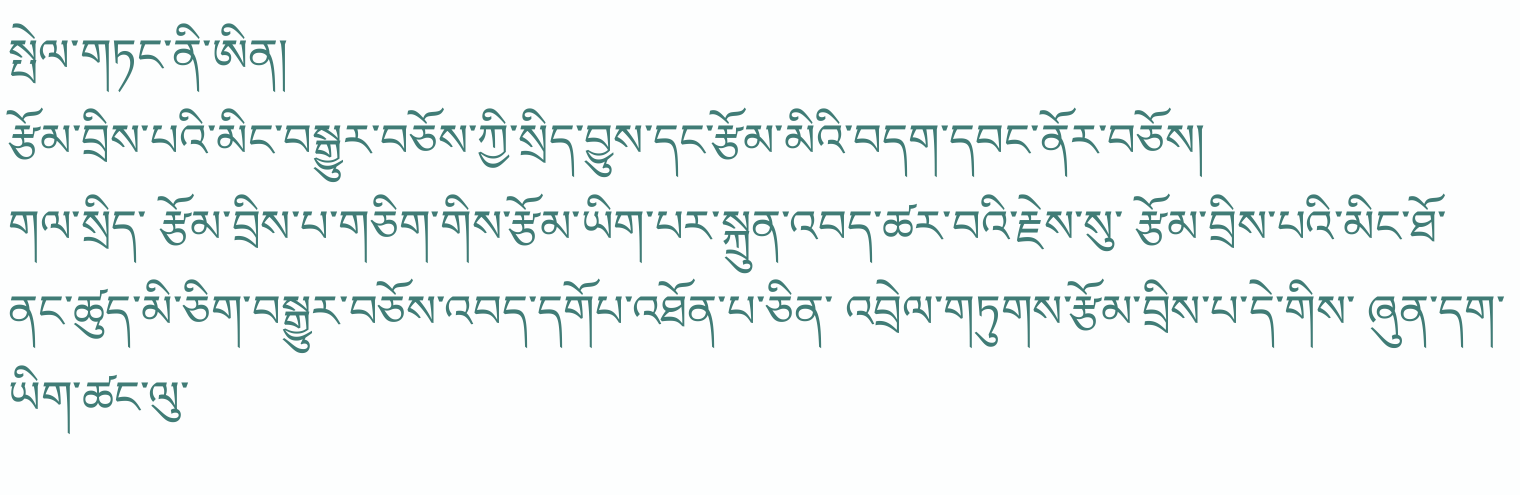སྤེལ་གཏང་ནི་ཨིན།
རྩོམ་བྲིས་པའི་མིང་བསྒྱུར་བཅོས་ཀྱི་སྲིད་བྱུས་དང་རྩོམ་མིའི་བདག་དབང་ནོར་བཅོས།
གལ་སྲིད་ རྩོམ་བྲིས་པ་གཅིག་གིས་རྩོམ་ཡིག་པར་སྐྲུན་འབད་ཚར་བའི་རྗེས་སུ་ རྩོམ་བྲིས་པའི་མིང་ཐོ་ནང་ཚུད་མི་ཅིག་བསྒྱུར་བཅོས་འབད་དགོཔ་འཐོན་པ་ཅིན་ འབྲེལ་གཏུགས་རྩོམ་བྲིས་པ་དེ་གིས་ ཞུན་དག་ཡིག་ཚང་ལུ་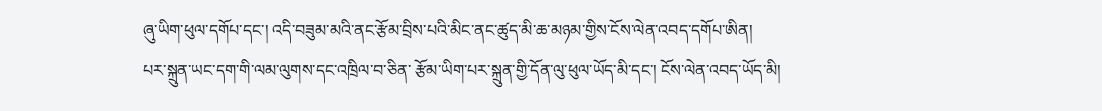ཞུ་ཡིག་ཕུལ་དགོཔ་དང་། འདི་བཟུམ་མའི་ནང་རྩོམ་བྲིས་པའི་མིང་ནང་ཚུད་མི་ཆ་མཉམ་གྱིས་ངོས་ལེན་འབད་དགོཔ་ཨིན།
པར་སྐྲུན་ཡང་དག་གི་ལམ་ལུགས་དང་འཁྲིལ་བ་ཅིན་ རྩོམ་ཡིག་པར་སྐྲུན་གྱི་དོན་ལུ་ཕུལ་ཡོད་མི་དང་། ངོས་ལེན་འབད་ཡོད་མི།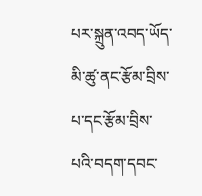པར་སྐྲུན་འབད་ཡོད་མི་ཚུ་ནང་རྩོམ་བྲིས་པ་དང་རྩོམ་བྲིས་པའི་བདག་དབང་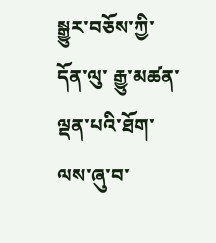སྒྱུར་བཅོས་ཀྱི་དོན་ལུ་ རྒྱུ་མཚན་ལྡན་པའི་ཐོག་ལས་ཞུ་བ་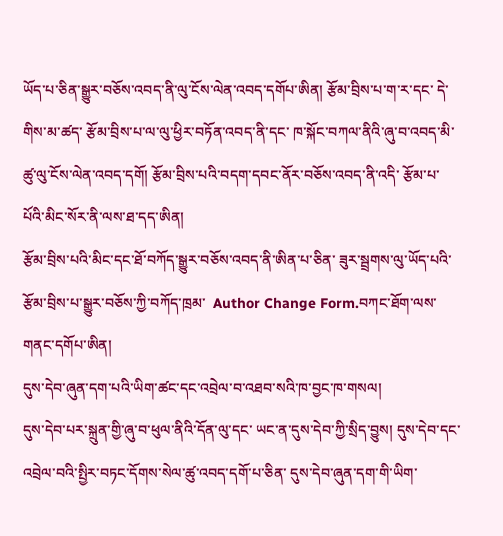ཡོད་པ་ཅིན་སྒྱུར་བཅོས་འབད་ནི་ལུ་ངོས་ལེན་འབད་དགོཔ་ཨིན། རྩོམ་བྲིས་པ་ག་ར་དང་ དེ་གིས་མ་ཚད་ རྩོམ་བྲིས་པ་ལ་ལུ་ཕྱིར་བཏོན་འབད་ནི་དང་ ཁ་སྐོང་བཀལ་ནིའི་ཞུ་བ་འབད་མི་ཚུ་ལུ་ངོས་ལེན་འབད་དགོ། རྩོམ་བྲིས་པའི་བདག་དབང་ནོར་བཅོས་འབད་ནི་འདི་ རྩོམ་པ་པོའི་མིང་སོར་ནི་ལས་ཐ་དད་ཨིན།
རྩོམ་བྲིས་པའི་མིང་དང་ཐོ་བཀོད་སྒྱུར་བཅོས་འབད་ནི་ཨིན་པ་ཅིན་ ཟུར་སྦྲགས་ལུ་ཡོད་པའི་རྩོམ་བྲིས་པ་སྒྱུར་བཅོས་ཀྱི་བཀོད་ཁྲམ་  Author Change Form.བཀང་ཐོག་ལས་གནང་དགོཔ་ཨིན།
དུས་དེབ་ཞུན་དག་པའི་ཡིག་ཚང་དང་འབྲེལ་བ་འཐབ་སའི་ཁ་བྱང་ཁ་གསལ།
དུས་དེབ་པར་སྐྲུན་གྱི་ཞུ་བ་ཕུལ་ནིའི་དོན་ལུ་དང་ ཡང་ན་དུས་དེབ་ཀྱི་སྲིད་བྱུས། དུས་དེབ་དང་འབྲེལ་བའི་སྤྱིར་བཏང་དོགས་སེལ་ཚུ་འབད་དགོ་པ་ཅིན་ དུས་དེབ་ཞུན་དག་གི་ཡིག་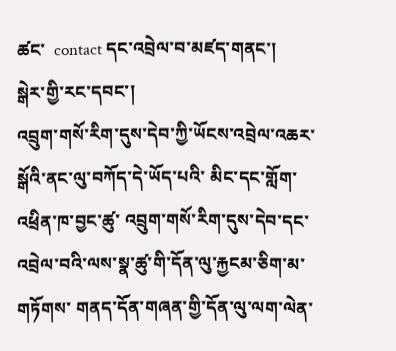ཚང་  contact དང་འབྲེལ་བ་མཛད་གནང་།
སྒེར་གྱི་རང་དབང་།
འབྲུག་གསོ་རིག་དུས་དེབ་ཀྱི་ཡོངས་འབྲེལ་འཆར་སྒོའི་ནང་ལུ་བཀོད་དེ་ཡོད་པའི་ མིང་དང་གློག་འཕྲིན་ཁ་བྱང་ཚུ་ འབྲུག་གསོ་རིག་དུས་དེབ་དང་འབྲེལ་བའི་ལས་སྣ་ཚུ་གི་དོན་ལུ་རྐྱངམ་ཅིག་མ་གཏོགས་ གནད་དོན་གཞན་གྱི་དོན་ལུ་ལག་ལེན་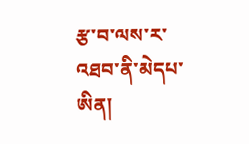རྩ་བ་ལས་ར་འཐབ་ནི་མེདཔ་ཨིན།